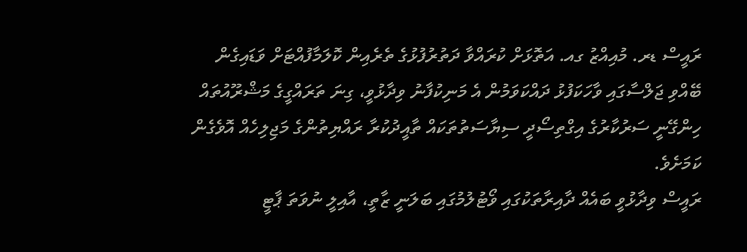ރައީސް ޑރ. މުއިއްޒު ގއ. އަތޮޅަށް ކުރައްވާ ދަތުރުފުޅުގެ ތެރެއިން ކޮލަމާފުއްޓަށް ވަޑައިގެން ބޭއްވި ޖަލްސާގައި ވާހަކަފުޅު ދައްކަވަމުން އެ މަނިކުފާނު ވިދާޅުވީ، ގިނަ ތަރައްގީގެ މަޝްރޫއުތައް ހިންގޭނީ ސަރުކާރުގެ އިގްތިސޯދީ ސިޔާސަތުތަކައް ތާއީދުކުރާ ރައްޔިތުންގެ މަޖިލިހެއް އޮވެގެން ކަމަށެވެ.
ރައީސް ވިދާޅުވީ ބައެއް ދާއިރާތަކުގައި ވޯޓުލުމުގައި ބަލަނީ ޒާތީ، އާއިލީ ނުވަތަ ޕާޓީ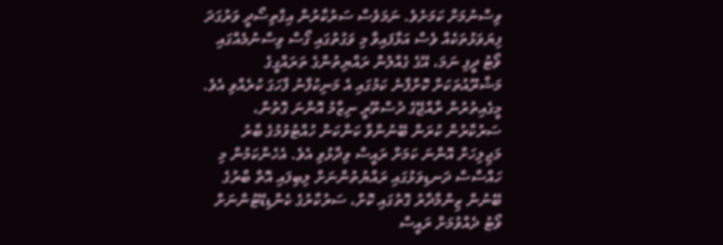ވިސްނުމަށް ކަމަށެވެ. ނަމަވެސް ސަރުކާރުން އިގްތިސޯދީ ވަރުގަދަ ފިޔަވަޅުތަކެއް ވެސް އަޅާފައިވާ މި ވަގުތުގައި ގޯސް ވިސްނުމެއްގައި ވޯޓު ދީފި ނަމަ، އޭގެ ގެއްލުން ރައްޔިތުންގެ ތަރައްގީގެ މަޝްރޫއުތަކަށް ކޮށްފާނެ ކަމުގައި އެ މަނިކުފާނު ފާހަގަ ކުރެއްވި އެވެ.
މީގެއިތުރުން ރާއްޖޭގެ ދުސްތޫރީ ނިޒާމު އޮންނަ ގޮތުން، ސަރުކާރުން ކުރަން ބޭނުންވާ ކަންކަން ހުއްޓުވުމުގެ ބާރު މަޖިލިހަށް އޮންނަ ކަމަށް ރައީސް ވިދާޅުވި އެވެ. އެހެންކަމުން މި ހައްސާސް ދަނޑިވަޅުގައި ރައްޔުތުންނަށް ލިބިފައި އޮތް ބާރުގެ ބޭނުން ޒިންމާދާރު ގޮތުގައި ކޮށް، ސަރުކާރުގެ ކެންޑިޑޭޓުންނަށް ވޯޓު ދެއްވުމަށް ރައީސް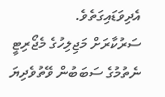އެދިވަޑައިގަތެވެ.
ސަރުކާރަށް މަޖިލިހުގެ މެޖޯރިޓީ ނެތުމުގެ ސަބަބުން ވޭތުވެދިޔަ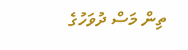ތިން މަސް ދުވަހުގެ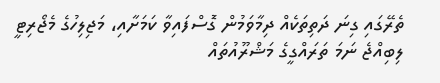ތެރޭގައި ގިނަ ދަތިތަކެއް ދިމާވަމުން ގޮސްފައިވާ ކަމަށާއި، މަޖިލިހުގެ މެޖޯރިޓީ ލިބިއްޖެ ނަމަ ތަރައްގީގެ މަޝްރޫއުތައް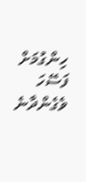ހިންގުމަށް ފަސޭހަ ވެގެންދާނެ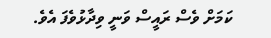ކަމަށް ވެސް ރައީސް ވަނީ ވިދާޅުވެފަ އެވެ.